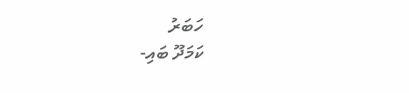ހަބަރު
ކަމަދޫ ބައި-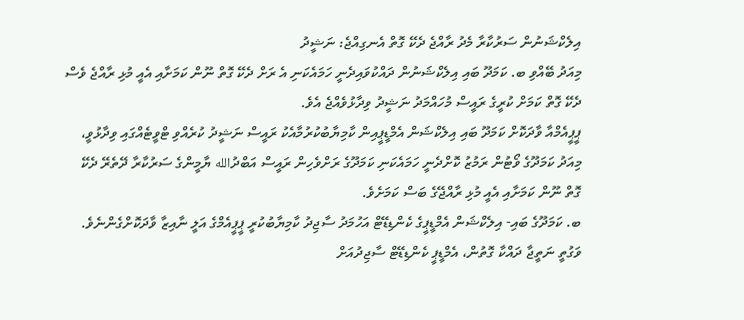އިލެކްޝަނުން ސަރުކާރާ މެދު ރާއްޖެ ދެކޭ ގޮތް އެނގިއްޖެ: ނަޝީދު
މިއަދު ބޭއްވި ބ. ކަމަދޫ ބައި އިލެކްޝަނުން ދައްކުވައިދެނީ ހަމައެކަނި އެ ރަށް ދެކޭ ގޮތް ނޫން ކަމަށާއި އެއީ މުޅި ރާއްޖެ ވެސް ދެކޭ ގޮތް ކަމަށް ކުރީގެ ރައީސް މުހައްމަދު ނަޝީދު ވިދާޅުވެއްޖެ އެވެ.
ޕީޕީއެމްއާ ވާދަކޮށް ކަމަދޫ ބައި އިލެކްޝަން އެމްޑީޕީއިން ކާމިޔާބުކުރުމާއެކު ރައީސް ނަޝީދު ކުރެއްވި ޓްވީޓެއްގައި ވިދާޅުވީ، މިއަދު ކަމަދޫގެ ވޯޓުން ރަމުޒު ކޮށްދެނީ ހަމައެކަނި ކަމަދޫގެ ރަށްވެހިން ރައީސް އަބްދުالله ޔާމީންގެ ސަރުކާރާ ދޭތެރޭ ދެކޭ ގޮތް ނޫން ކަމަށާއި އެއީ މުޅި ރާއްޖޭގެ ބަސް ކަމަށެވެ.
ބ. ކަމަދޫގެ ބައި- އިލެކްޝަން އެމްޑީޕީގެ ކެންޑިޑޭޓް އަހުމަދު ސާޖިދު ކާމިޔާބުކުރީ ޕީޕީއެމްގެ އަލީ ނާއިޒާ ވާދަކޮށްގެންނެވެ. ވަގުތީ ނަތީޖާ ދައްކާ ގޮތުން، އެމްޑީޕީ ކެންޑިޑޭޓް ސާޖިދުއަށް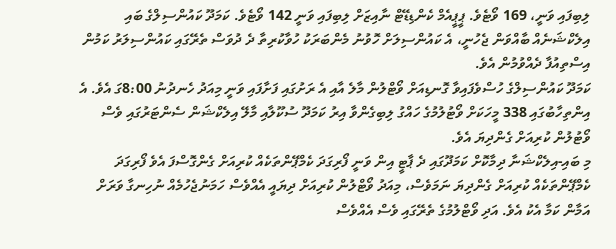ލިބިފައި ވަނީ، 169 ވޯޓެވެ. ޕީޕީއެމް ކެންޑިޑޭޓް ނާއިޒަށް ލިބިފައި ވަނީ 142 ވޯޓެވެ. ކަމަދޫ ކައުންސިލްގެ ބައި އިލެކްޝަނެއް ބާއްވަން ޖެހުނީ، އެ ކައުންސިލަށް ހޮވުނު މެންބަރަކު ހުވާކުރިތާ ދެ ދުވަސް ތެރޭގައި ކައުންސިލަރު ކަމުން އިސްތިއުފާ ދެއްވުމުން އެވެ.
ކަމަދޫ ކައުންސިލްގެ ހުސްވެފައިވާ ގޮނޑިއަށް ވޯޓްލުން މާލެ އާއި އެ ރަށުގައި ފަށާފައި ވަނީ މިއަދު ހެނދުނު 8:00ގަ އެވެ. އެ އިންތިހާބުގައި 338 މީހަކަށް ވޯޓުލުމުގެ ހައްގު ލިބިގެންވާ އިރު ކަމަދޫ ސުކޫލާއި މާލޭ އިލެކްޝަން ސެންޓަރުގައި ވެސް ވޯޓުލުން ކުރިއަށް ގެންދިޔަ އެވެ.
މި ބައި-އިލެކްޝަނާ ދިމާކޮށް ކަމަދޫގައި ދެ ޕާޓީ އިން ވަނީ ފޯރިގަދަ ކެމްޕޭންތަކެއް ކުރިއަށް ގެންގޮސްފަ އެވެ ފޯރިގަދަ ކެމްޕޭންތަކެއް ކުރިއަށް ގެންދިޔަ ނަމަވެސް، މިއަދު ވޯޓްލުން ކުރިއަށް ދިޔައީ އެއްވެސް ހަމަނުޖެހުމެއް ނުހިނގާ ވަރަށް އަމާން ކަމާ އެކު އެވެ. އަދި ވޯޓްލުމުގެ ތެރޭގައި ވެސް އެއްވެސް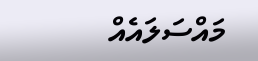މައްސަލައެއް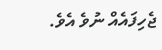ޖެހިފައެއް ނުވެ އެވެ.